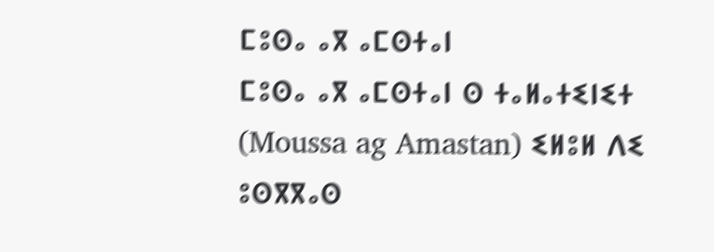ⵎⵓⵙⴰ ⴰⴳ ⴰⵎⵙⵜⴰⵏ
ⵎⵓⵙⴰ ⴰⴳ ⴰⵎⵙⵜⴰⵏ ⵙ ⵜⴰⵍⴰⵜⵉⵏⵉⵜ (Moussa ag Amastan) ⵉⵍⵓⵍ ⴷⵉ ⵓⵙⴳⴳⴰⵙ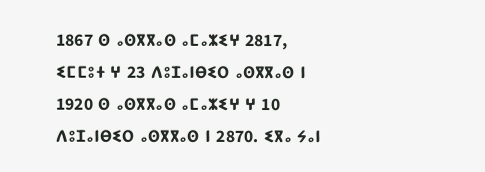1867 ⵙ ⴰⵙⴳⴳⴰⵙ ⴰⵎⴰⵣⵉⵖ 2817, ⵉⵎⵎⵓⵜ ⵖ 23 ⴷⵓⵊⴰⵏⴱⵉⵔ ⴰⵙⴳⴳⴰⵙ ⵏ 1920 ⵙ ⴰⵙⴳⴳⴰⵙ ⴰⵎⴰⵣⵉⵖ ⵖ 10 ⴷⵓⵊⴰⵏⴱⵉⵔ ⴰⵙⴳⴳⴰⵙ ⵏ 2870. ⵉⴳⴰ ⵢⴰⵏ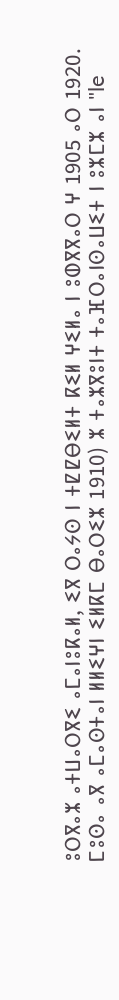ⵓⵔⴳⴰⵣ ⴰⵜⵡⴰⵔⴳⵉ ⴰⵎⴰⵏⵓⴽⴰⵍ, ⵉⴳ ⵔⴰⵢⵙ ⵏ ⵜⵇⵇⴱⵉⵍⵜ ⴽⵉⵍ ⵖⵉⵍⴰ ⵏ ⵓⵀⴳⴳⴰⵔ ⵖ 1905 ⴰⵔ 1920.
ⵎⵓⵙⴰ ⴰⴳ ⴰⵎⴰⵙⵜⴰⵏ ⵍⵍⵉⵖⵏ ⵉⵍⴽⵎ ⴱⴰⵔⵉⵣ 1910) ⵣ ⵜⴰⵣⴳⵓⵏⵜ ⵜⴰⴼⵔⴰⵏⵙⴰⵡⵉⵜ ⵏ ⵓⵣⵎⵣ ⴰⵏ "le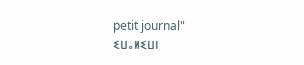petit journal"
ⵉⵡⴰⵍⵉⵡⵏ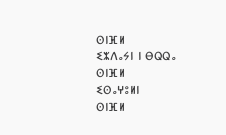ⵙⵏⴼⵍ
ⵉⵣⴷⴰⵢⵏ ⵏ ⴱⵕⵕⴰ
ⵙⵏⴼⵍ
ⵉⵙⴰⵖⵓⵍⵏ
ⵙⵏⴼⵍ